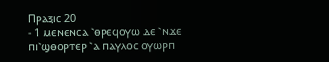Ⲡⲣⲁⲝⲓⲥ 20
- 1 ⲙⲉⲛⲉⲛⲥⲁ ⳿ⲑⲣⲉϥⲟⲩⲱ ⲇⲉ ⳿ⲛϫⲉ ⲡⲓ⳿ϣⲑⲟⲣⲧⲉⲣ ⳿ⲁ ⲡⲁⲩⲗⲟⲥ ⲟⲩⲱⲣⲡ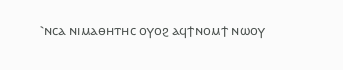⳿ⲛⲥⲁ ⲛⲓⲙⲁⲑⲏⲧⲏⲥ ⲟⲩⲟϩ ⲁϥϯⲛⲟⲙϯ ⲛⲱⲟⲩ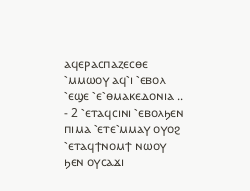ⲁϥⲉⲣⲁⲥⲡⲁⲍⲉⲥⲑⲉ ⳿ⲙⲙⲱⲟⲩ ⲁϥ⳿ⲓ ⳿ⲉⲃⲟⲗ ⳿ⲉϣⲉ ⳿ⲉ⳿ⲑⲙⲁⲕⲉⲇⲟⲛⲓⲁ ..
- 2 ⳿ⲉⲧⲁϥⲥⲓⲛⲓ ⳿ⲉⲃⲟⲗϧⲉⲛ ⲡⲓⲙⲁ ⳿ⲉⲧⲉ⳿ⲙⲙⲁⲩ ⲟⲩⲟϩ ⳿ⲉⲧⲁϥϯⲛⲟⲙϯ ⲛⲱⲟⲩ ϧⲉⲛ ⲟⲩⲥⲁϫⲓ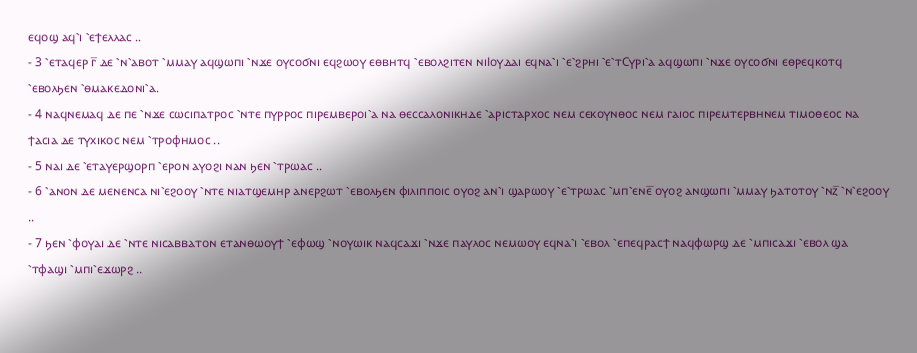ⲉϥⲟϣ ⲁϥ⳿ⲓ ⳿ⲉϯⲉⲗⲗⲁⲥ ..
- 3 ⳿ⲉⲧⲁϥⲉⲣ ⲅ̅ ⲇⲉ ⳿ⲛ⳿ⲁⲃⲟⲧ ⳿ⲙⲙⲁⲩ ⲁϥϣⲱⲡⲓ ⳿ⲛϫⲉ ⲟⲩⲥⲟϭⲛⲓ ⲉϥϩⲱⲟⲩ ⲉⲑⲃⲏⲧϥ ⳿ⲉⲃⲟⲗϩⲓⲧⲉⲛ ⲛⲓⲒⲟⲩⲇⲁⲓ ⲉϥⲛⲁ⳿ⲓ ⳿ⲉ⳿ϩⲣⲏⲓ ⳿ⲉ⳿ⲧⲤⲩⲣⲓ⳿ⲁ ⲁϥϣⲱⲡⲓ ⳿ⲛϫⲉ ⲟⲩⲥⲟϭⲛⲓ ⲉⲑⲣⲉϥⲕⲟⲧϥ ⳿ⲉⲃⲟⲗϧⲉⲛ ⳿ⲑⲙⲁⲕⲉⲇⲟⲛⲓ⳿ⲁ.
- 4 ⲛⲁϥⲛⲉⲙⲁϥ ⲇⲉ ⲡⲉ ⳿ⲛϫⲉ ⲥⲱⲥⲓⲡⲁⲧⲣⲟⲥ ⳿ⲛⲧⲉ ⲡⲩⲣⲣⲟⲥ ⲡⲓⲣⲉⲙⲃⲉⲣⲟⲓ⳿ⲁ ⲛⲁ ⲑⲉⲥⲥⲁⲗⲟⲛⲓⲕⲏⲇⲉ ⳿ⲁⲣⲓⲥⲧⲁⲣⲭⲟⲥ ⲛⲉⲙ ⲥⲉⲕⲟⲩⲛⲑⲟⲥ ⲛⲉⲙ ⲅⲁⲓⲟⲥ ⲡⲓⲣⲉⲙⲧⲉⲣⲃⲏⲛⲉⲙ ⲧⲓⲙⲟⲑⲉⲟⲥ ⲛⲁ ϯⲁⲥⲓⲁ ⲇⲉ ⲧⲩⲭⲓⲕⲟⲥ ⲛⲉⲙ ⳿ⲧⲣⲟⲫⲏⲙⲟⲥ ..
- 5 ⲛⲁⲓ ⲇⲉ ⳿ⲉⲧⲁⲩⲉⲣϣⲟⲣⲡ ⳿ⲉⲣⲟⲛ ⲁⲩⲟϩⲓ ⲛⲁⲛ ϧⲉⲛ ⳿ⲧⲣⲱⲁⲥ ..
- 6 ⳿ⲁⲛⲟⲛ ⲇⲉ ⲙⲉⲛⲉⲛⲥⲁ ⲛⲓ⳿ⲉϩⲟⲟⲩ ⳿ⲛⲧⲉ ⲛⲓⲁⲧϣⲉⲙⲏⲣ ⲁⲛⲉⲣϩⲱⲧ ⳿ⲉⲃⲟⲗϧⲉⲛ ⲫⲓⲗⲓⲡⲡⲟⲓⲥ ⲟⲩⲟϩ ⲁⲛ⳿ⲓ ϣⲁⲣⲱⲟⲩ ⳿ⲉ⳿ⲧⲣⲱⲁⲥ ⳿ⲙⲡ⳿ⲉⲛⲉ̅ ⲟⲩⲟϩ ⲁⲛϣⲱⲡⲓ ⳿ⲙⲙⲁⲩ ϧⲁⲧⲟⲧⲟⲩ ⳿ⲛⲍ̅ ⳿ⲛ⳿ⲉϩⲟⲟⲩ ..
- 7 ϧⲉⲛ ⳿ⲫⲟⲩⲁⲓ ⲇⲉ ⳿ⲛⲧⲉ ⲛⲓⲥⲁⲃⲃⲁⲧⲟⲛ ⲉⲧⲁⲛⲑⲱⲟⲩϯ ⳿ⲉⲫⲱϣ ⳿ⲛⲟⲩⲱⲓⲕ ⲛⲁϥⲥⲁϫⲓ ⳿ⲛϫⲉ ⲡⲁⲩⲗⲟⲥ ⲛⲉⲙⲱⲟⲩ ⲉϥⲛⲁ⳿ⲓ ⳿ⲉⲃⲟⲗ ⳿ⲉⲡⲉϥⲣⲁⲥϯ ⲛⲁϥⲫⲱⲣϣ ⲇⲉ ⳿ⲙⲡⲓⲥⲁϫⲓ ⳿ⲉⲃⲟⲗ ϣⲁ ⳿ⲧⲫⲁϣⲓ ⳿ⲙⲡⲓ⳿ⲉϫⲱⲣϩ ..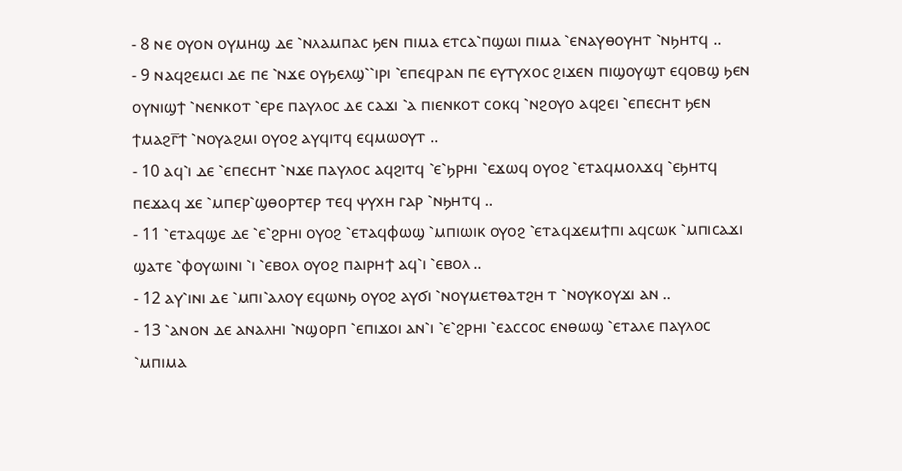- 8 ⲛⲉ ⲟⲩⲟⲛ ⲟⲩⲙⲏϣ ⲇⲉ ⳿ⲛⲗⲁⲙⲡⲁⲥ ϧⲉⲛ ⲡⲓⲙⲁ ⲉⲧⲥⲁ⳿ⲡϣⲱⲓ ⲡⲓⲙⲁ ⳿ⲉⲛⲁⲩⲑⲟⲩⲏⲧ ⳿ⲛϧⲏⲧϥ ..
- 9 ⲛⲁϥϩⲉⲙⲥⲓ ⲇⲉ ⲡⲉ ⳿ⲛϫⲉ ⲟⲩϧⲉⲗϣ⳿⳿ⲓⲣⲓ ⳿ⲉⲡⲉϥⲣⲁⲛ ⲡⲉ ⲉⲩⲧⲩⲭⲟⲥ ϩⲓϫⲉⲛ ⲡⲓϣⲟⲩϣⲧ ⲉϥⲟⲃϣ ϧⲉⲛ ⲟⲩⲛⲓϣϯ ⳿ⲛⲉⲛⲕⲟⲧ ⳿ⲉⲣⲉ ⲡⲁⲩⲗⲟⲥ ⲇⲉ ⲥⲁϫⲓ ⳿ⲁ ⲡⲓⲉⲛⲕⲟⲧ ⲥⲟⲕϥ ⳿ⲛϩⲟⲩⲟ ⲁϥϩⲉⲓ ⳿ⲉⲡⲉⲥⲏⲧ ϧⲉⲛ ϯⲙⲁϩⲅ̅ϯ ⳿ⲛⲟⲩⲁϩⲙⲓ ⲟⲩⲟϩ ⲁⲩϥⲓⲧϥ ⲉϥⲙⲱⲟⲩⲧ ..
- 10 ⲁϥ⳿ⲓ ⲇⲉ ⳿ⲉⲡⲉⲥⲏⲧ ⳿ⲛϫⲉ ⲡⲁⲩⲗⲟⲥ ⲁϥϩⲓⲧϥ ⳿ⲉ⳿ϧⲣⲏⲓ ⳿ⲉϫⲱϥ ⲟⲩⲟϩ ⳿ⲉⲧⲁϥⲙⲟⲗϫϥ ⳿ⲉϧⲏⲧϥ ⲡⲉϫⲁϥ ϫⲉ ⳿ⲙⲡⲉⲣ⳿ϣⲑⲟⲣⲧⲉⲣ ⲧⲉϥ ⲯⲩⲭⲏ ⲅⲁⲣ ⳿ⲛϧⲏⲧϥ ..
- 11 ⳿ⲉⲧⲁϥϣⲉ ⲇⲉ ⳿ⲉ⳿ϩⲣⲏⲓ ⲟⲩⲟϩ ⳿ⲉⲧⲁϥⲫⲱϣ ⳿ⲙⲡⲓⲱⲓⲕ ⲟⲩⲟϩ ⳿ⲉⲧⲁϥϫⲉⲙϯⲡⲓ ⲁϥⲥⲱⲕ ⳿ⲙⲡⲓⲥⲁϫⲓ ϣⲁⲧⲉ ⳿ⲫⲟⲩⲱⲓⲛⲓ ⳿ⲓ ⳿ⲉⲃⲟⲗ ⲟⲩⲟϩ ⲡⲁⲓⲣⲏϯ ⲁϥ⳿ⲓ ⳿ⲉⲃⲟⲗ ..
- 12 ⲁⲩ⳿ⲓⲛⲓ ⲇⲉ ⳿ⲙⲡⲓ⳿ⲁⲗⲟⲩ ⲉϥⲱⲛϧ ⲟⲩⲟϩ ⲁⲩϭⲓ ⳿ⲛⲟⲩⲙⲉⲧⲑⲁⲧϩⲏ ⲧ ⳿ⲛⲟⲩⲕⲟⲩϫⲓ ⲁⲛ ..
- 13 ⳿ⲁⲛⲟⲛ ⲇⲉ ⲁⲛⲁⲗⲏⲓ ⳿ⲛϣⲟⲣⲡ ⳿ⲉⲡⲓϫⲟⲓ ⲁⲛ⳿ⲓ ⳿ⲉ⳿ϩⲣⲏⲓ ⳿ⲉⲁⲥⲥⲟⲥ ⲉⲛⲑⲱϣ ⳿ⲉⲧⲁⲗⲉ ⲡⲁⲩⲗⲟⲥ ⳿ⲙⲡⲓⲙⲁ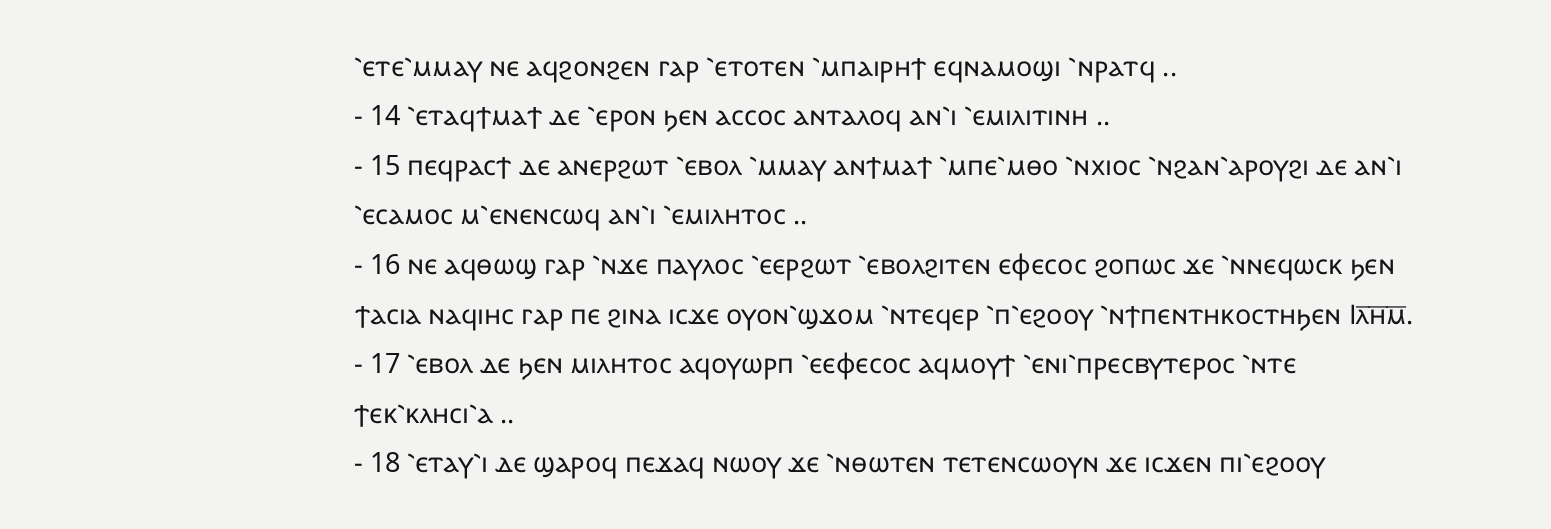⳿ⲉⲧⲉ⳿ⲙⲙⲁⲩ ⲛⲉ ⲁϥϩⲟⲛϩⲉⲛ ⲅⲁⲣ ⳿ⲉⲧⲟⲧⲉⲛ ⳿ⲙⲡⲁⲓⲣⲏϯ ⲉϥⲛⲁⲙⲟϣⲓ ⳿ⲛⲣⲁⲧϥ ..
- 14 ⳿ⲉⲧⲁϥϯⲙⲁϯ ⲇⲉ ⳿ⲉⲣⲟⲛ ϧⲉⲛ ⲁⲥⲥⲟⲥ ⲁⲛⲧⲁⲗⲟϥ ⲁⲛ⳿ⲓ ⳿ⲉⲙⲓⲗⲓⲧⲓⲛⲏ ..
- 15 ⲡⲉϥⲣⲁⲥϯ ⲇⲉ ⲁⲛⲉⲣϩⲱⲧ ⳿ⲉⲃⲟⲗ ⳿ⲙⲙⲁⲩ ⲁⲛϯⲙⲁϯ ⳿ⲙⲡⲉ⳿ⲙⲑⲟ ⳿ⲛⲭⲓⲟⲥ ⳿ⲛϩⲁⲛ⳿ⲁⲣⲟⲩϩⲓ ⲇⲉ ⲁⲛ⳿ⲓ ⳿ⲉⲥⲁⲙⲟⲥ ⲙ⳿ⲉⲛⲉⲛⲥⲱϥ ⲁⲛ⳿ⲓ ⳿ⲉⲙⲓⲗⲏⲧⲟⲥ ..
- 16 ⲛⲉ ⲁϥⲑⲱϣ ⲅⲁⲣ ⳿ⲛϫⲉ ⲡⲁⲩⲗⲟⲥ ⳿ⲉⲉⲣϩⲱⲧ ⳿ⲉⲃⲟⲗϩⲓⲧⲉⲛ ⲉⲫⲉⲥⲟⲥ ϩⲟⲡⲱⲥ ϫⲉ ⳿ⲛⲛⲉϥⲱⲥⲕ ϧⲉⲛ ϯⲁⲥⲓⲁ ⲛⲁϥⲓⲏⲥ ⲅⲁⲣ ⲡⲉ ϩⲓⲛⲁ ⲓⲥϫⲉ ⲟⲩⲟⲛ⳿ϣϫⲟⲙ ⳿ⲛⲧⲉϥⲉⲣ ⳿ⲡ⳿ⲉϩⲟⲟⲩ ⳿ⲛϯⲡⲉⲛⲧⲏⲕⲟⲥⲧⲏϧⲉⲛ Ⲓⲗ̅ⲏ̅ⲙ̅.
- 17 ⳿ⲉⲃⲟⲗ ⲇⲉ ϧⲉⲛ ⲙⲓⲗⲏⲧⲟⲥ ⲁϥⲟⲩⲱⲣⲡ ⳿ⲉⲉⲫⲉⲥⲟⲥ ⲁϥⲙⲟⲩϯ ⳿ⲉⲛⲓ⳿ⲡⲣⲉⲥⲃⲩⲧⲉⲣⲟⲥ ⳿ⲛⲧⲉ ϯⲉⲕ⳿ⲕⲗⲏⲥⲓ⳿ⲁ ..
- 18 ⳿ⲉⲧⲁⲩ⳿ⲓ ⲇⲉ ϣⲁⲣⲟϥ ⲡⲉϫⲁϥ ⲛⲱⲟⲩ ϫⲉ ⳿ⲛⲑⲱⲧⲉⲛ ⲧⲉⲧⲉⲛⲥⲱⲟⲩⲛ ϫⲉ ⲓⲥϫⲉⲛ ⲡⲓ⳿ⲉϩⲟⲟⲩ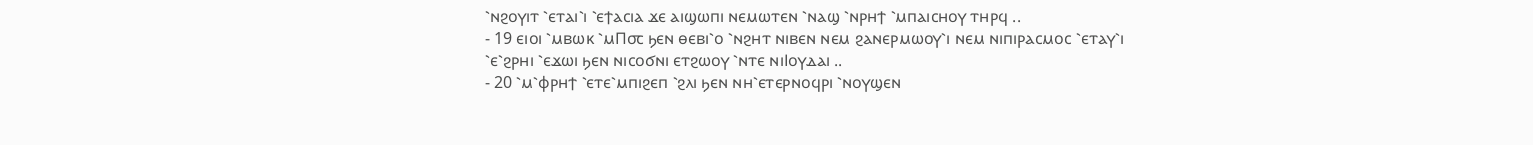⳿ⲛϩⲟⲩⲓⲧ ⳿ⲉⲧⲁⲓ⳿ⲓ ⳿ⲉϯⲁⲥⲓⲁ ϫⲉ ⲁⲓϣⲱⲡⲓ ⲛⲉⲙⲱⲧⲉⲛ ⳿ⲛⲁϣ ⳿ⲛⲣⲏϯ ⳿ⲙⲡⲁⲓⲥⲏⲟⲩ ⲧⲏⲣϥ ..
- 19 ⲉⲓⲟⲓ ⳿ⲙⲃⲱⲕ ⳿ⲙⲠ⳪ ϧⲉⲛ ⲑⲉⲃⲓ⳿ⲟ ⳿ⲛϩⲏⲧ ⲛⲓⲃⲉⲛ ⲛⲉⲙ ϩⲁⲛⲉⲣⲙⲱⲟⲩ⳿ⲓ ⲛⲉⲙ ⲛⲓⲡⲓⲣⲁⲥⲙⲟⲥ ⳿ⲉⲧⲁⲩ⳿ⲓ ⳿ⲉ⳿ϩⲣⲏⲓ ⳿ⲉϫⲱⲓ ϧⲉⲛ ⲛⲓⲥⲟϭⲛⲓ ⲉⲧϩⲱⲟⲩ ⳿ⲛⲧⲉ ⲛⲓⲒⲟⲩⲇⲁⲓ ..
- 20 ⳿ⲙ⳿ⲫⲣⲏϯ ⳿ⲉⲧⲉ⳿ⲙⲡⲓϩⲉⲡ ⳿ϩⲗⲓ ϧⲉⲛ ⲛⲏ⳿ⲉⲧⲉⲣⲛⲟϥⲣⲓ ⳿ⲛⲟⲩϣⲉⲛ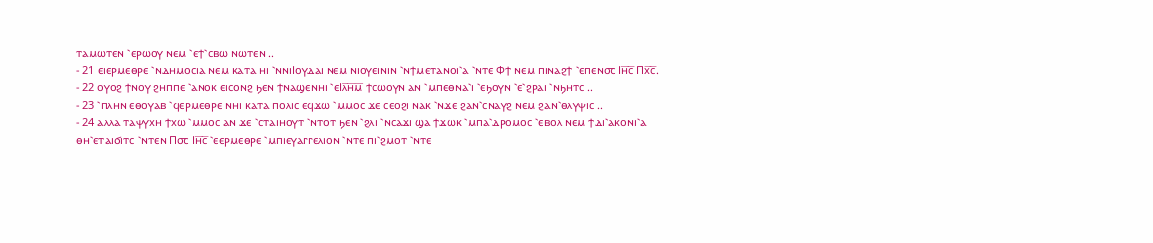ⲧⲁⲙⲱⲧⲉⲛ ⳿ⲉⲣⲱⲟⲩ ⲛⲉⲙ ⳿ⲉϯ⳿ⲥⲃⲱ ⲛⲱⲧⲉⲛ ..
- 21 ⲉⲓⲉⲣⲙⲉⲑⲣⲉ ⳿ⲛⲇⲏⲙⲟⲥⲓⲁ ⲛⲉⲙ ⲕⲁⲧⲁ ⲏⲓ ⳿ⲛⲛⲓⲒⲟⲩⲇⲁⲓ ⲛⲉⲙ ⲛⲓⲟⲩⲉⲓⲛⲓⲛ ⳿ⲛϯⲙⲉⲧⲁⲛⲟⲓ⳿ⲁ ⳿ⲛⲧⲉ Ⲫϯ ⲛⲉⲙ ⲡⲓⲛⲁϩϯ ⳿ⲉⲡⲉⲛ⳪ Ⲓⲏ̅ⲥ̅ Ⲡⲭ̅ⲥ̅.
- 22 ⲟⲩⲟϩ ϯⲛⲟⲩ ϩⲏⲡⲡⲉ ⳿ⲁⲛⲟⲕ ⲉⲓⲥⲟⲛϩ ϧⲉⲛ ϯⲛⲁϣⲉⲛⲏⲓ ⳿ⲉⲒⲗ̅ⲏ̅ⲙ̅ ϯⲥⲱⲟⲩⲛ ⲁⲛ ⳿ⲙⲡⲉⲑⲛⲁ⳿ⲓ ⳿ⲉϧⲟⲩⲛ ⳿ⲉ⳿ϩⲣⲁⲓ ⳿ⲛϧⲏⲧⲥ ..
- 23 ⳿ⲡⲗⲏⲛ ⲉⲑⲟⲩⲁⲃ ⳿ϥⲉⲣⲙⲉⲑⲣⲉ ⲛⲏⲓ ⲕⲁⲧⲁ ⲡⲟⲗⲓⲥ ⲉϥϫⲱ ⳿ⲙⲙⲟⲥ ϫⲉ ⲥⲉⲟϩⲓ ⲛⲁⲕ ⳿ⲛϫⲉ ϩⲁⲛ⳿ⲥⲛⲁⲩϩ ⲛⲉⲙ ϩⲁⲛ⳿ⲑⲗⲩⲯⲓⲥ ..
- 24 ⲁⲗⲗⲁ ⲧⲁⲯⲩⲭⲏ ϯⲭⲱ ⳿ⲙⲙⲟⲥ ⲁⲛ ϫⲉ ⳿ⲥⲧⲁⲓⲏⲟⲩⲧ ⳿ⲛⲧⲟⲧ ϧⲉⲛ ⳿ϩⲗⲓ ⳿ⲛⲥⲁϫⲓ ϣⲁ ϯϫⲱⲕ ⳿ⲙⲡⲁ⳿ⲇⲣⲟⲙⲟⲥ ⳿ⲉⲃⲟⲗ ⲛⲉⲙ ϯⲇⲓ⳿ⲁⲕⲟⲛⲓ⳿ⲁ ⲑⲏ⳿ⲉⲧⲁⲓϭⲓⲧⲥ ⳿ⲛⲧⲉⲛ Ⲡ⳪ Ⲓⲏ̅ⲥ̅ ⳿ⲉⲉⲣⲙⲉⲑⲣⲉ ⳿ⲙⲡⲓⲉⲩⲁⲅⲅⲉⲗⲓⲟⲛ ⳿ⲛⲧⲉ ⲡⲓ⳿ϩⲙⲟⲧ ⳿ⲛⲧⲉ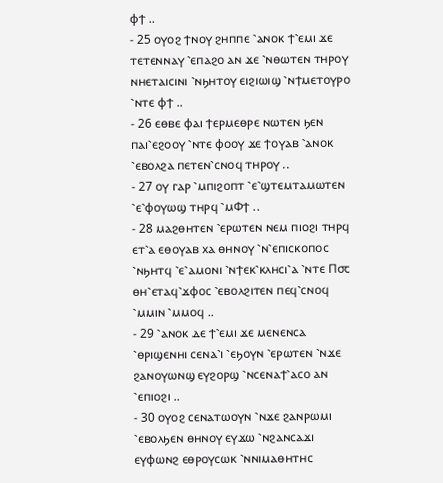ⲫϯ ..
- 25 ⲟⲩⲟϩ ϯⲛⲟⲩ ϩⲏⲡⲡⲉ ⳿ⲁⲛⲟⲕ ϯ⳿ⲉⲙⲓ ϫⲉ ⲧⲉⲧⲉⲛⲛⲁⲩ ⳿ⲉⲡⲁϩⲟ ⲁⲛ ϫⲉ ⳿ⲛⲑⲱⲧⲉⲛ ⲧⲏⲣⲟⲩ ⲛⲏⲉⲧⲁⲓⲥⲓⲛⲓ ⳿ⲛϧⲏⲧⲟⲩ ⲉⲓϩⲓⲱⲓϣ ⳿ⲛϯⲙⲉⲧⲟⲩⲣⲟ ⳿ⲛⲧⲉ ⲫϯ ..
- 26 ⲉⲑⲃⲉ ⲫⲁⲓ ϯⲉⲣⲙⲉⲑⲣⲉ ⲛⲱⲧⲉⲛ ϧⲉⲛ ⲡⲁⲓ⳿ⲉϩⲟⲟⲩ ⳿ⲛⲧⲉ ⲫⲟⲟⲩ ϫⲉ ϯⲟⲩⲁⲃ ⳿ⲁⲛⲟⲕ ⳿ⲉⲃⲟⲗϩⲁ ⲡⲉⲧⲉⲛ⳿ⲥⲛⲟϥ ⲧⲏⲣⲟⲩ ..
- 27 ⲟⲩ ⲅⲁⲣ ⳿ⲙⲡⲓϩⲟⲡⲧ ⳿ⲉ⳿ϣⲧⲉⲙⲧⲁⲙⲱⲧⲉⲛ ⳿ⲉ⳿ⲫⲟⲩⲱϣ ⲧⲏⲣϥ ⳿ⲙⲪϯ ..
- 28 ⲙⲁϩⲑⲏⲧⲉⲛ ⳿ⲉⲣⲱⲧⲉⲛ ⲛⲉⲙ ⲡⲓⲟϩⲓ ⲧⲏⲣϥ ⲉⲧ⳿ⲁ ⲉⲑⲟⲩⲁⲃ ⲭⲁ ⲑⲏⲛⲟⲩ ⳿ⲛ⳿ⲉⲡⲓⲥⲕⲟⲡⲟⲥ ⳿ⲛϧⲏⲧϥ ⳿ⲉ⳿ⲁⲙⲟⲛⲓ ⳿ⲛϯⲉⲕ⳿ⲕⲗⲏⲥⲓ⳿ⲁ ⳿ⲛⲧⲉ Ⲡ⳪ ⲑⲏ⳿ⲉⲧⲁϥ⳿ϫⲫⲟⲥ ⳿ⲉⲃⲟⲗϩⲓⲧⲉⲛ ⲡⲉϥ⳿ⲥⲛⲟϥ ⳿ⲙⲙⲓⲛ ⳿ⲙⲙⲟϥ ..
- 29 ⳿ⲁⲛⲟⲕ ⲇⲉ ϯ⳿ⲉⲙⲓ ϫⲉ ⲙⲉⲛⲉⲛⲥⲁ ⳿ⲑⲣⲓϣⲉⲛⲏⲓ ⲥⲉⲛⲁ⳿ⲓ ⳿ⲉϧⲟⲩⲛ ⳿ⲉⲣⲱⲧⲉⲛ ⳿ⲛϫⲉ ϩⲁⲛⲟⲩⲱⲛϣ ⲉⲩϩⲟⲣϣ ⳿ⲛⲥⲉⲛⲁϯ⳿ⲁⲥⲟ ⲁⲛ ⳿ⲉⲡⲓⲟϩⲓ ..
- 30 ⲟⲩⲟϩ ⲥⲉⲛⲁⲧⲱⲟⲩⲛ ⳿ⲛϫⲉ ϩⲁⲛⲣⲱⲙⲓ ⳿ⲉⲃⲟⲗϧⲉⲛ ⲑⲏⲛⲟⲩ ⲉⲩϫⲱ ⳿ⲛϩⲁⲛⲥⲁϫⲓ ⲉⲩⲫⲱⲛϩ ⲉⲑⲣⲟⲩⲥⲱⲕ ⳿ⲛⲛⲓⲙⲁⲑⲏⲧⲏⲥ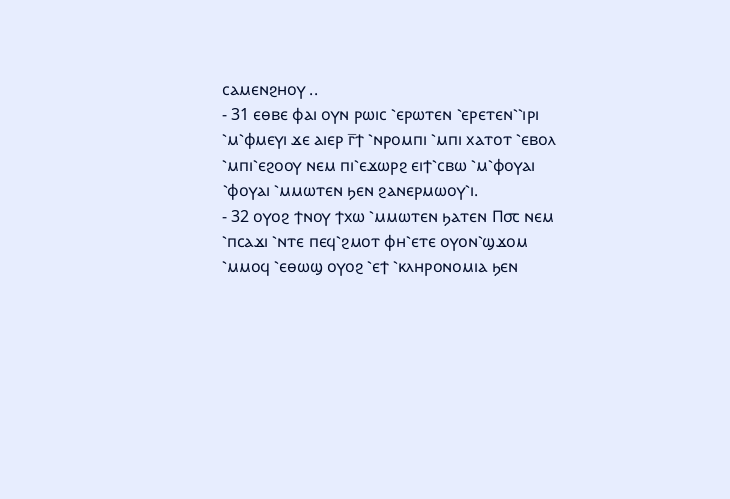ⲥⲁⲙⲉⲛϩⲏⲟⲩ ..
- 31 ⲉⲑⲃⲉ ⲫⲁⲓ ⲟⲩⲛ ⲣⲱⲓⲥ ⳿ⲉⲣⲱⲧⲉⲛ ⳿ⲉⲣⲉⲧⲉⲛ⳿⳿ⲓⲣⲓ ⳿ⲙ⳿ⲫⲙⲉⲩⲓ ϫⲉ ⲁⲓⲉⲣ ⲅ̅ϯ ⳿ⲛⲣⲟⲙⲡⲓ ⳿ⲙⲡⲓ ⲭⲁⲧⲟⲧ ⳿ⲉⲃⲟⲗ ⳿ⲙⲡⲓ⳿ⲉϩⲟⲟⲩ ⲛⲉⲙ ⲡⲓ⳿ⲉϫⲱⲣϩ ⲉⲓϯ⳿ⲥⲃⲱ ⳿ⲙ⳿ⲫⲟⲩⲁⲓ ⳿ⲫⲟⲩⲁⲓ ⳿ⲙⲙⲱⲧⲉⲛ ϧⲉⲛ ϩⲁⲛⲉⲣⲙⲱⲟⲩ⳿ⲓ.
- 32 ⲟⲩⲟϩ ϯⲛⲟⲩ ϯⲭⲱ ⳿ⲙⲙⲱⲧⲉⲛ ϧⲁⲧⲉⲛ Ⲡ⳪ ⲛⲉⲙ ⳿ⲡⲥⲁϫⲓ ⳿ⲛⲧⲉ ⲡⲉϥ⳿ϩⲙⲟⲧ ⲫⲏ⳿ⲉⲧⲉ ⲟⲩⲟⲛ⳿ϣϫⲟⲙ ⳿ⲙⲙⲟϥ ⳿ⲉⲑⲱϣ ⲟⲩⲟϩ ⳿ⲉϯ ⳿ⲕⲗⲏⲣⲟⲛⲟⲙⲓⲁ ϧⲉⲛ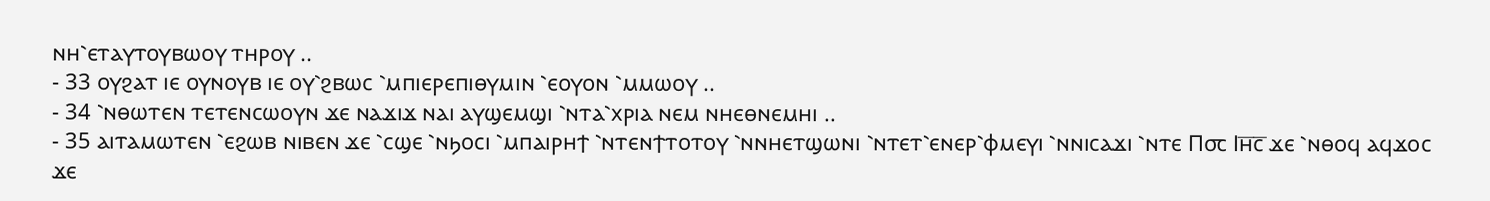ⲛⲏ⳿ⲉⲧⲁⲩⲧⲟⲩⲃⲱⲟⲩ ⲧⲏⲣⲟⲩ ..
- 33 ⲟⲩϩⲁⲧ ⲓⲉ ⲟⲩⲛⲟⲩⲃ ⲓⲉ ⲟⲩ⳿ϩⲃⲱⲥ ⳿ⲙⲡⲓⲉⲣⲉⲡⲓⲑⲩⲙⲓⲛ ⳿ⲉⲟⲩⲟⲛ ⳿ⲙⲙⲱⲟⲩ ..
- 34 ⳿ⲛⲑⲱⲧⲉⲛ ⲧⲉⲧⲉⲛⲥⲱⲟⲩⲛ ϫⲉ ⲛⲁϫⲓϫ ⲛⲁⲓ ⲁⲩϣⲉⲙϣⲓ ⳿ⲛⲧⲁ⳿ⲭⲣⲓⲁ ⲛⲉⲙ ⲛⲏⲉⲑⲛⲉⲙⲏⲓ ..
- 35 ⲁⲓⲧⲁⲙⲱⲧⲉⲛ ⳿ⲉϩⲱⲃ ⲛⲓⲃⲉⲛ ϫⲉ ⳿ⲥϣⲉ ⳿ⲛϧⲟⲥⲓ ⳿ⲙⲡⲁⲓⲣⲏϯ ⳿ⲛⲧⲉⲛϯⲧⲟⲧⲟⲩ ⳿ⲛⲛⲏⲉⲧϣⲱⲛⲓ ⳿ⲛⲧⲉⲧ⳿ⲉⲛⲉⲣ⳿ⲫⲙⲉⲩⲓ ⳿ⲛⲛⲓⲥⲁϫⲓ ⳿ⲛⲧⲉ Ⲡ⳪ Ⲓⲏ̅ⲥ̅ ϫⲉ ⳿ⲛⲑⲟϥ ⲁϥϫⲟⲥ ϫⲉ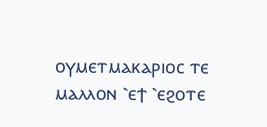ⲟⲩⲙⲉⲧⲙⲁⲕⲁⲣⲓⲟⲥ ⲧⲉ ⲙⲁⲗⲗⲟⲛ ⳿ⲉϯ ⳿ⲉϩⲟⲧⲉ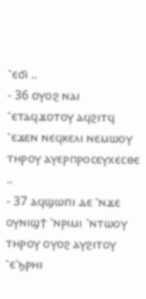⳿ⲉϭⲓ ..
- 36 ⲟⲩⲟϩ ⲛⲁⲓ ⳿ⲉⲧⲁϥϫⲟⲧⲟⲩ ⲁϥϩⲓⲧϥ ⳿ⲉϫⲉⲛ ⲛⲉϥⲕⲉⲗⲓ ⲛⲉⲙⲱⲟⲩ ⲧⲏⲣⲟⲩ ⲁⲩⲉⲣⲡⲣⲟⲥⲉⲩⲭⲉⲥⲑⲉ ..
- 37 ⲁϥϣⲱⲡⲓ ⲇⲉ ⳿ⲛϫⲉ ⲟⲩⲛⲓϣϯ ⳿ⲛⲣⲓⲙⲓ ⳿ⲛⲧⲱⲟⲩ ⲧⲏⲣⲟⲩ ⲟⲩⲟϩ ⲁⲩϩⲓⲧⲟⲩ ⳿ⲉ⳿ϧⲣⲏⲓ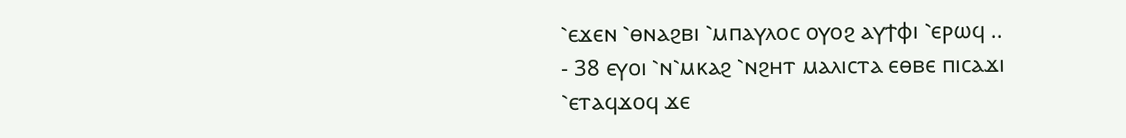⳿ⲉϫⲉⲛ ⳿ⲑⲛⲁϩⲃⲓ ⳿ⲙⲡⲁⲩⲗⲟⲥ ⲟⲩⲟϩ ⲁⲩϯⲫⲓ ⳿ⲉⲣⲱϥ ..
- 38 ⲉⲩⲟⲓ ⳿ⲛ⳿ⲙⲕⲁϩ ⳿ⲛϩⲏⲧ ⲙⲁⲗⲓⲥⲧⲁ ⲉⲑⲃⲉ ⲡⲓⲥⲁϫⲓ ⳿ⲉⲧⲁϥϫⲟϥ ϫⲉ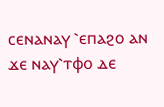ⲥⲉⲛⲁⲛⲁⲩ ⳿ⲉⲡⲁϩⲟ ⲁⲛ ϫⲉ ⲛⲁⲩ⳿ⲧⲫⲟ ⲇⲉ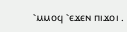⳿ⲙⲙⲟϥ ⳿ⲉϫⲉⲛ ⲡⲓϫⲟⲓ .